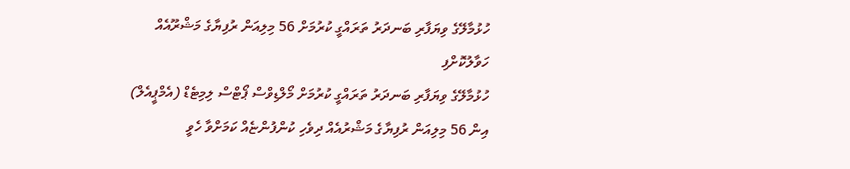ހުޅުމާލޭގެ ވިޔަފާރި ބަނދަރު ތަރައްގީ ކުރުމަށް 56 މިލިއަން ރުފިޔާގެ މަޝްރޫއެއް ހަވާލުކޮށްފި
ހުޅުމާލޭގެ ވިޔަފާރި ބަނދަރު ތަރައްގީ ކުރުމަށް މޯލްޑިވްސް ޕޯޓްސް ލިމިޓެޑް (އެމްޕީއެލް) އިން 56 މިލިއަން ރުފިޔާގެ މަޝްރުއެއް ދިވެހި ކުންފުންޏެއް ކަމަށްވާ ހެވީ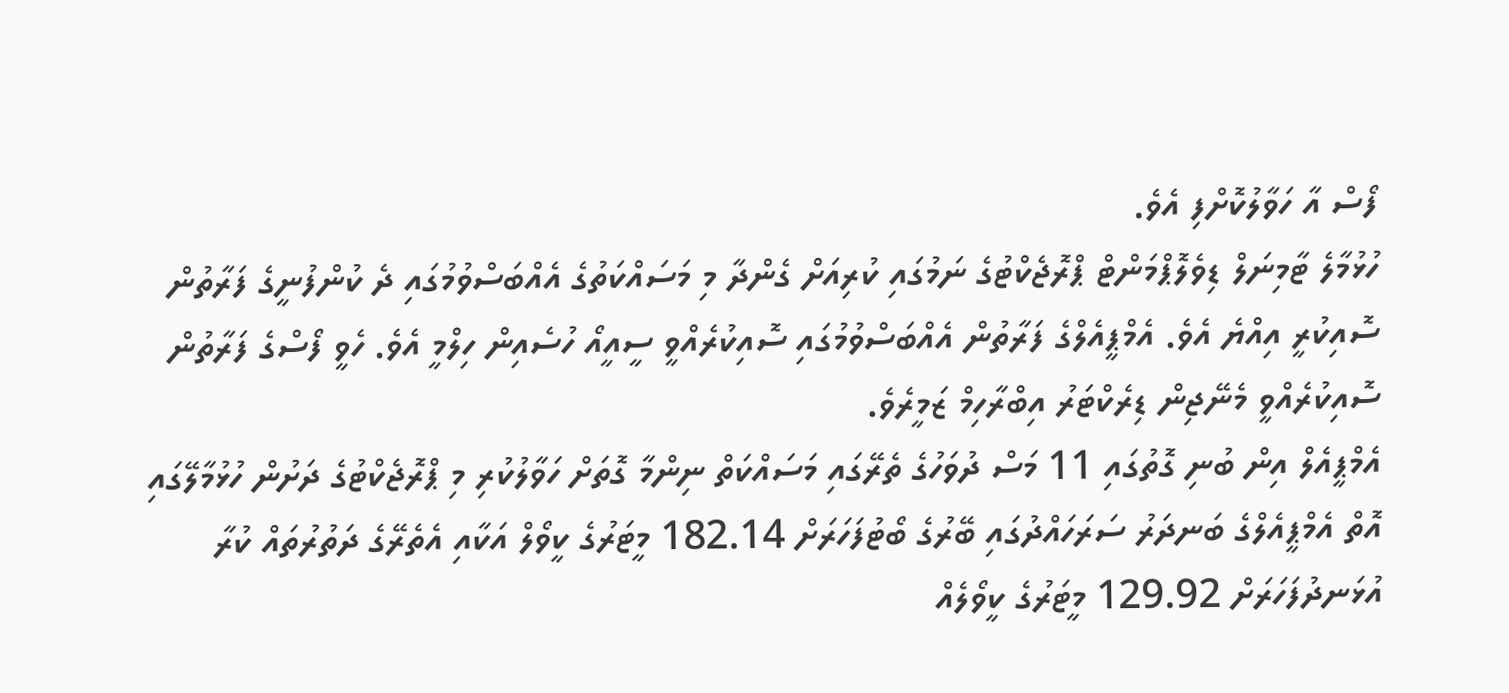ފޯސް އާ ހަވާލުކޮށްފި އެވެ.
ހުޅުމާލެ ޓާމިނަލް ޑިވެލޮޕްމަންޓް ޕްރޮޖެކްޓުގެ ނަމުގައި ކުރިއަށް ގެންދާ މި މަސައްކަތުގެ އެއްބަސްވުމުގައި ދެ ކުންފުނީގެ ފަރާތުން ސޮއިކުރީ އިއްޔެ އެވެ. އެމްޕީއެލްގެ ފަރާތުން އެއްބަސްވުމުގައި ސޮއިކުރެއްވީ ސީއީއޯ ހުސެއިން ހިލްމީ އެވެ. ހެވީ ފޯސްގެ ފަރާތުން ސޮއިކުރެއްވީ މެނޭޖިން ޑިރެކްޓަރު އިބްރާހިމް ޒަމީރެވެ.
އެމްޕީއެލް އިން ބުނި ގޮތުގައި 11 މަސް ދުވަހުގެ ތެރޭގައި މަސައްކަތް ނިންމާ ގޮތަށް ހަވާލުކުރި މި ޕްރޮޖެކްޓުގެ ދަށުން ހުޅުމާލޭގައި އޮތް އެމްޕީއެލްގެ ބަނދަރު ސަރަހައްދުގައި ބޭރުގެ ބޯޓުފަހަރަށް 182.14 މީޓަރުގެ ކީވޯލް އަކާއި އެތެރޭގެ ދަތުރުތައް ކުރާ އުޅަނދުފަހަރަށް 129.92 މީޓަރުގެ ކީވޯލެއް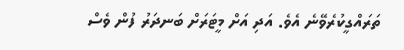ތަރައްގީކުރެވޭނެ އެވެ. އަދި އަށް މީޓަރަށް ބަނދަރު ފުން ވެސް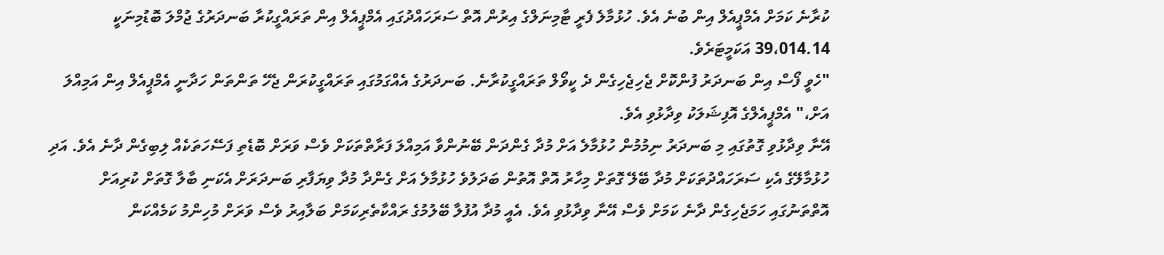ކުރާނެ ކަމަށް އެމްޕީއެލް އިން ބުނެ އެވެ. ހުޅުމާލެ ފެރީ ޓާމިނަލްގެ އިރުން އޮތް ސަރަހައްދުގައި އެމްޕީއެލް އިން ތަރައްގީކުރާ ބަނދަރުގެ ޖުމްލަ ބޮޑުމިނަކީ 39،014.14 އަކަމީޓަރެވެ.
"ހެވީ ފޯސް އިން ބަނދަރު ފުންކޮށް ޖެހިޖެހިގެން ދެ ކީވޯލް ތަރައްގީކުރާނެ. ބަނދަރުގެ އެއްގަމުގައި ތަރައްގީކުރަން ޖެހޭ ތަންތަން ހަދާނީ އެމްޕީއެލް އިން އަމިއްލަ އަށް،" އެމްޕީއެލްގެ އޮފިޝަލަކު ވިދާޅުވި އެވެ.
އޭނާ ވިދާޅުވި ގޮތުގައި މި ބަނދަރު ނިމުމުން ހުޅުމާލެ އަށް މުދާ ގެންދަން ބޭނުންވާ އަމިއްލަ ފަރާތްތަކަށް ވެސް ވަރަށް ބޮޑެތި ފަސޭހަތަކެއް ލިބިގެން ދާނެ އެވެ. އަދި ހުޅުމާލޭގެ އެކި ސަރަހައްދުތަކަށް މުދާ ބޭލޭ ގޮތަށް މިހާރު އޮތް އޮތުން ބަދަލުވެ ހުޅުމާލެ އަށް ގެންދާ މުދާ ވިޔަފާރި ބަނދަރަށް އެކަނި ބާލާ ގޮތަށް ކުރިއަށް އޮތްތަނުގައި ހަމަޖެހިގެން ދާނެ ކަމަށް ވެސް އޭނާ ވިދާޅުވި އެވެ. އެއީ މުދާ އުފުލާ ބޭލުމުގެ ރައްކާތެރިކަމަށް ބަލާއިރު ވެސް ވަރަށް މުހިންމު ކަމެއްކަން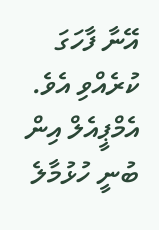އޭނާ ފާހަގަ ކުރެއްވި އެވެ.
އެމްޕީއެލް އިން ބުނީ ހުޅުމާލެ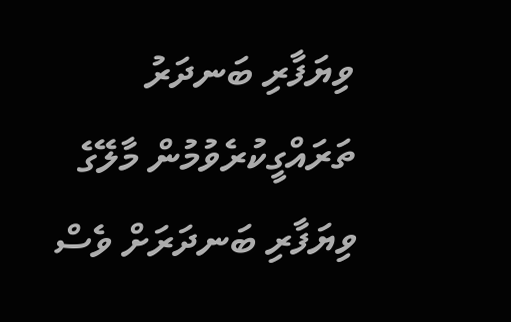ވިޔަފާރި ބަނދަރު ތަރައްގީކުރެވުމުން މާލޭގެ ވިޔަފާރި ބަނދަރަށް ވެސް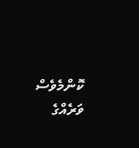ކޮންމެވެސް ވަރެއްގެ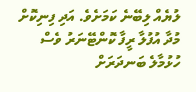ލުޔެއް ލިބޭނެ ކަމަށެވެ. އަދި ފިނިކޮށް މުދާ އުފުލާ ރީފާ ކޮންޓޭނަރު ވެސް ހުޅުމާލެ ބަނދަރަށް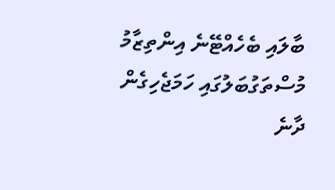ބާލައި ބެހެއްޓޭނެ އިންތިޒާމު މުސްތަގުބަލުގައި ހަމަޖެހިގެން ދާނެ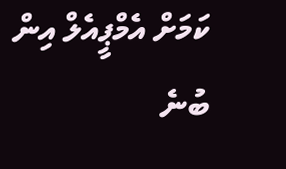ކަމަށް އެމްޕީއެލް އިން ބުނެ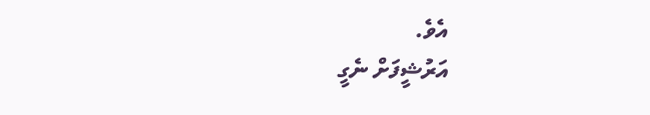އެވެ.
އަރުޝީފަށް ނެގީ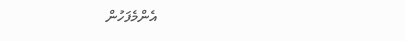އެންމެފަހުން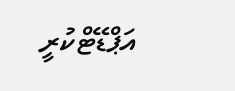އަޕްޑޭޓްކުރީ